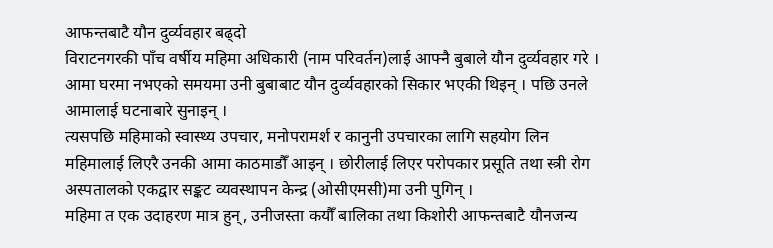आफन्तबाटै यौन दुर्व्यवहार बढ्दो
विराटनगरकी पाँच वर्षीय महिमा अधिकारी (नाम परिवर्तन)लाई आफ्नै बुबाले यौन दुर्व्यवहार गरे । आमा घरमा नभएको समयमा उनी बुबाबाट यौन दुर्व्यवहारको सिकार भएकी थिइन् । पछि उनले आमालाई घटनाबारे सुनाइन् ।
त्यसपछि महिमाको स्वास्थ्य उपचार, मनोपरामर्श र कानुनी उपचारका लागि सहयोग लिन महिमालाई लिएरै उनकी आमा काठमाडौँ आइन् । छोरीलाई लिएर परोपकार प्रसूति तथा स्त्री रोग अस्पतालको एकद्वार सङ्कट व्यवस्थापन केन्द्र (ओसीएमसी)मा उनी पुगिन् ।
महिमा त एक उदाहरण मात्र हुन्, उनीजस्ता कयौँ बालिका तथा किशोरी आफन्तबाटै यौनजन्य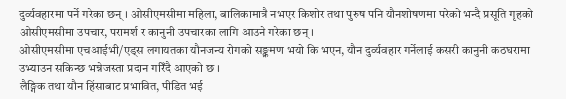दुर्व्यवहारमा पर्ने गरेका छन् । ओसीएमसीमा महिला, बालिकामात्रै नभएर किशोर तथा पुरुष पनि यौनशोषणमा परेको भन्दै प्रसूति गृहको ओसीएमसीमा उपचार, परामर्श र कानुनी उपचारका लागि आउने गरेका छन् ।
ओसीएमसीमा एचआईभी/एड्स लगायतका यौनजन्य रोगको सङ्क्रमण भयो कि भएन, यौन दुर्व्यवहार गर्नेलाई कसरी कानुनी कठघरामा उभ्याउन सकिन्छ भन्नेजस्ता प्रदान गरिँदै आएको छ ।
लैङ्गिक तथा यौन हिंसाबाट प्रभावित, पीडित भई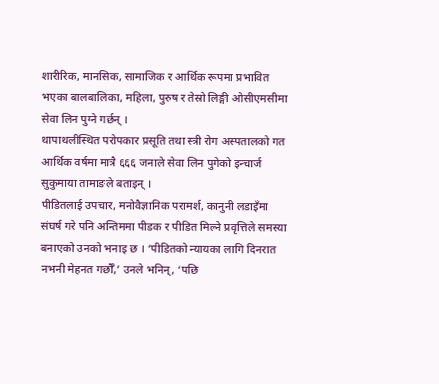शारीरिक, मानसिक, सामाजिक र आर्थिक रूपमा प्रभावित भएका बालबालिका, महिला, पुरुष र तेस्रो लिङ्गी ओसीएमसीमा सेवा लिन पुग्ने गर्छन् ।
थापाथलीस्थित परोपकार प्रसूति तथा स्त्री रोग अस्पतालको गत आर्थिक वर्षमा मात्रै ६६६ जनाले सेवा लिन पुगेको इन्चार्ज सुकुमाया तामाङले बताइन् ।
पीडितलाई उपचार, मनोवैज्ञानिक परामर्श, कानुनी लडाइँमा संघर्ष गरे पनि अन्तिममा पीडक र पीडित मिल्ने प्रवृत्तिले समस्या बनाएको उनको भनाइ छ । ‘पीडितको न्यायका लागि दिनरात नभनी मेहनत गर्छौँ,’ उनले भनिन्, ‘पछि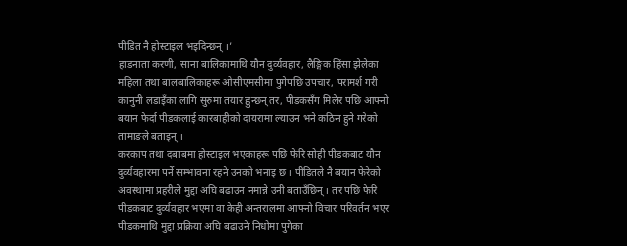पीडित नै होस्टाइल भइदिन्छन् ।’
हाडनाता करणी, साना बालिकामाथि यौन दुर्व्यवहार, लैङ्गिक हिंसा झेलेका महिला तथा बालबालिकाहरू ओसीएमसीमा पुगेपछि उपचार, परामर्श गरी कानुनी लडाइँका लागि सुरुमा तयार हुन्छन् तर, पीडकसँग मिलेर पछि आफ्नो बयान फेर्दा पीडकलाई कारबाहीको दायरामा ल्याउन भने कठिन हुने गरेको तामाङले बताइन् ।
करकाप तथा दबाबमा होस्टाइल भएकाहरू पछि फेरि सोही पीडकबाट यौन दुर्व्यवहारमा पर्ने सम्भावना रहने उनको भनाइ छ । पीडितले नै बयान फेरेको अवस्थामा प्रहरीले मुद्दा अघि बढाउन नमान्ने उनी बताउँछिन् । तर पछि फेरि पीडकबाट दुर्व्यवहार भएमा वा केही अन्तरालमा आफ्नो विचार परिवर्तन भएर पीडकमाथि मुद्दा प्रक्रिया अघि बढाउने निधोमा पुगेका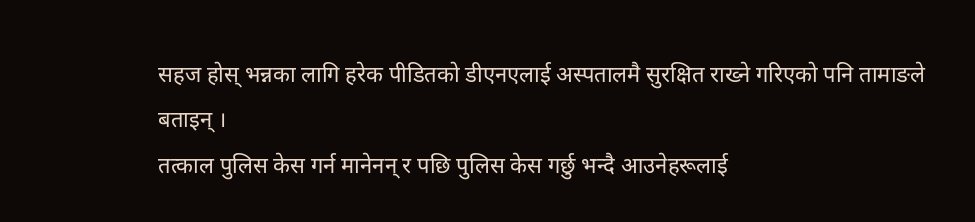सहज होस् भन्नका लागि हरेक पीडितको डीएनएलाई अस्पतालमै सुरक्षित राख्ने गरिएको पनि तामाङले बताइन् ।
तत्काल पुलिस केस गर्न मानेनन् र पछि पुलिस केस गर्छु भन्दै आउनेहरूलाई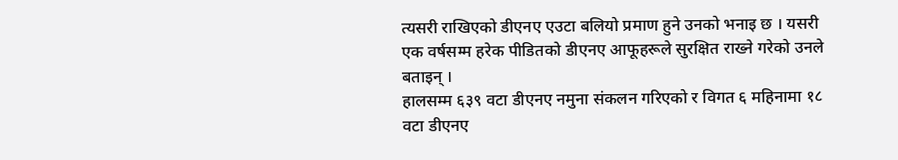त्यसरी राखिएको डीएनए एउटा बलियो प्रमाण हुने उनको भनाइ छ । यसरी एक वर्षसम्म हरेक पीडितको डीएनए आफूहरूले सुरक्षित राख्ने गरेको उनले बताइन् ।
हालसम्म ६३९ वटा डीएनए नमुना संकलन गरिएको र विगत ६ महिनामा १८ वटा डीएनए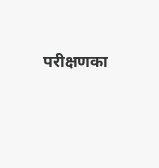परीक्षणका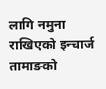लागि नमुना राखिएको इन्चार्ज तामाङको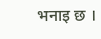भनाइ छ ।